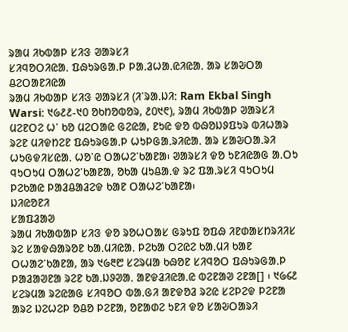ᱨᱟᱢ ᱤᱠᱵᱟᱞ ᱥᱤᱝ ᱣᱟᱨᱥᱤ
ᱥᱤᱧᱚᱛᱤᱭᱟᱹ ᱯᱷᱩᱨᱜᱟᱹᱞ ᱞᱟᱹᱲᱦᱟᱹᱭᱤᱭᱟᱹ ᱟᱨ ᱥᱟᱶᱛᱟ ᱪᱮᱛᱟᱱᱤᱭᱟ
ᱨᱟᱢ ᱤᱠᱵᱟᱞ ᱥᱤᱝ ᱣᱟᱨᱥᱤ (ᱤᱸᱨᱟᱹᱡᱤᱺ Ram Ekbal Singh Warsiᱺ ᱑᱙᱒᱒-᱑᱐ ᱚᱠᱴᱚᱵᱚᱨ, ᱒᱐᱑᱖), ᱨᱟᱢ ᱤᱠᱵᱟᱞ ᱣᱟᱨᱥᱤ ᱢᱮᱱᱛᱮ ᱦᱸ ᱠᱚ ᱢᱮᱛᱟᱭ ᱜᱮᱭᱟ, ᱱᱩᱭ ᱫᱚ ᱵᱷᱚᱡᱽᱯᱩᱨ ᱵᱤᱦᱟᱨ ᱨᱮᱱ ᱢᱤᱫᱴᱮᱱ ᱯᱷᱩᱨᱜᱟᱹᱞ ᱦᱩᱞᱜᱟᱹᱨᱤᱭᱟᱹ ᱟᱨ ᱥᱟᱶᱛᱟᱹᱨᱤ ᱦᱩᱜᱫᱤᱥᱭᱟᱹ ᱦᱚᱸᱭ ᱛᱟᱦᱮᱸᱠᱟᱱᱟ᱾ ᱣᱟᱨᱥᱤ ᱫᱚ ᱩᱱᱤᱭᱟᱜ ᱟᱹᱛᱩ ᱧᱩᱛᱩᱢ ᱛᱟᱦᱮᱸᱠᱟᱱᱟ, ᱚᱠᱟ ᱢᱩᱪᱟᱹᱫ ᱨᱮ ᱯᱟᱹᱨᱥᱤ ᱧᱩᱛᱩᱢ ᱞᱮᱠᱟᱭ ᱞᱟᱲᱪᱟᱲᱮᱫ ᱠᱟᱱ ᱛᱟᱦᱮᱸᱠᱟᱱᱟ᱾
ᱡᱤᱭᱚᱱᱤ
ᱥᱟᱯᱲᱟᱣ
ᱨᱟᱢ ᱤᱠᱟᱵᱟᱞ ᱥᱤᱝ ᱫᱚ ᱨᱚᱦᱛᱟᱥ ᱜᱨᱩᱯ ᱚᱯᱷ ᱤᱱᱰᱟᱥᱴᱨᱤᱤᱥ ᱨᱮ ᱥᱟᱫᱷᱟᱨᱚᱱ ᱠᱟᱹᱢᱤᱭᱟᱹ ᱞᱮᱠᱟ ᱛᱮᱭᱮ ᱠᱟᱹᱢᱤ ᱠᱟᱱ ᱛᱦᱟᱮᱸᱠᱟᱱᱟ, ᱟᱨ ᱑᱙᱓᱘ ᱥᱮᱨᱢᱟ ᱠᱷᱚᱱ ᱥᱤᱧᱚᱛ ᱯᱷᱩᱨᱜᱟᱹᱞ ᱞᱟᱲᱟᱣᱱᱟ ᱨᱮᱱ ᱠᱟᱹᱡᱽᱣᱟᱹ ᱟᱱᱫᱲᱤᱭᱟᱹᱭ ᱵᱮᱱᱟᱣ ᱮᱱᱟ[] ᱾ ᱑᱙᱔᱒ ᱥᱮᱨᱢᱟ ᱨᱮᱭᱟᱜ ᱥᱤᱧᱚᱛ ᱵᱟᱹᱜᱤ ᱟᱱᱫᱚᱲ ᱨᱮᱭ ᱥᱮᱞᱮᱫ ᱞᱮᱱᱟ ᱟᱨᱮ ᱡᱮᱦᱮᱞ ᱚᱪᱚ ᱞᱮᱱᱟ, ᱚᱱᱟᱰᱮ ᱩᱱᱤ ᱫᱚ ᱥᱟᱶᱛᱟᱨᱤ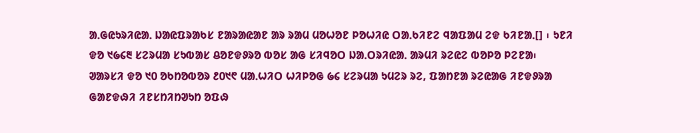ᱟᱹᱜᱭᱩᱨᱤᱭᱟᱹ ᱡᱟᱭᱯᱨᱟᱠᱥ ᱱᱟᱨᱟᱭᱟᱱ ᱟᱨ ᱨᱟᱢ ᱢᱚᱦᱚᱱ ᱞᱚᱦᱤᱭ ᱛᱟᱹᱠᱤᱱᱮ ᱧᱟᱯᱟᱢ ᱮᱫ ᱠᱤᱱᱟᱹ[] ᱾ ᱩᱱᱤ ᱫᱚ ᱑᱙᱔᱓ ᱥᱮᱨᱢᱟ ᱥᱩᱵᱟᱥ ᱪᱚᱱᱫᱽᱨᱚ ᱵᱚᱥ ᱟᱜ ᱥᱤᱧᱚᱛ ᱡᱟᱹᱛᱨᱤᱭᱟᱹ ᱟᱨᱢᱤ ᱨᱮᱭᱮ ᱵᱚᱞᱚ ᱞᱮᱱᱟ᱾
ᱣᱟᱨᱥᱤ ᱫᱚ ᱑᱐ ᱚᱠᱴᱚᱵᱚᱨ ᱒᱐᱑᱖ ᱢᱟᱹᱦᱤᱛ ᱦᱤᱞᱚᱜ ᱙᱔ ᱥᱮᱨᱢᱟ ᱩᱢᱮᱨ ᱨᱮ, ᱯᱟᱴᱱᱟ ᱨᱮᱭᱟᱜ ᱤᱱᱫᱽᱨᱟ ᱜᱟᱱᱫᱷᱤ ᱤᱱᱥᱴᱤᱴᱣᱩᱴ ᱚᱯᱷ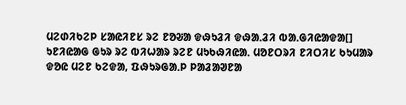ᱢᱮᱰᱤᱠᱮᱞ ᱥᱟᱭᱤᱱᱥ ᱨᱮ ᱱᱚᱶᱟ ᱫᱷᱩᱲᱤ ᱫᱷᱟᱹᱲᱤ ᱵᱟᱹᱜᱤᱭᱟᱫᱟ[]
ᱩᱱᱤᱭᱟᱜ ᱜᱩᱨ ᱨᱮ ᱵᱤᱦᱟᱨ ᱨᱮᱱ ᱢᱩᱠᱷᱤᱭᱟᱹ ᱢᱚᱱᱛᱨᱤ ᱱᱤᱛᱤᱥ ᱠᱩᱢᱟᱨ ᱫᱚᱭ ᱢᱮᱱ ᱠᱮᱫᱟ, ᱯᱷᱩᱨᱜᱟᱹᱞ ᱞᱟᱲᱟᱣᱱᱟ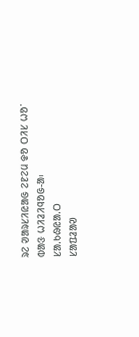ᱨᱮ ᱣᱟᱨᱥᱤᱭᱟᱜ ᱮᱱᱮᱢ ᱫᱚ ᱛᱤᱥ ᱦᱚᱸ ᱵᱟᱝ ᱦᱤᱲᱤᱧᱚᱜ-ᱟ᱾
ᱥᱟ.ᱠᱷᱭᱟ.ᱛ
ᱥᱟᱯᱲᱟᱣ